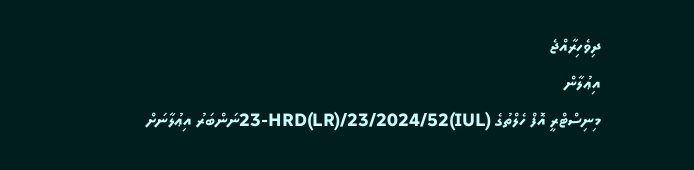ދިވެހިރާއްޖެ
އިޢުލާން
މިނިސްޓްރީ އޮފް ހެލްތުގެ (IUL)23-HRD(LR)/23/2024/52ނަންބަރު އިޢުލާނަށް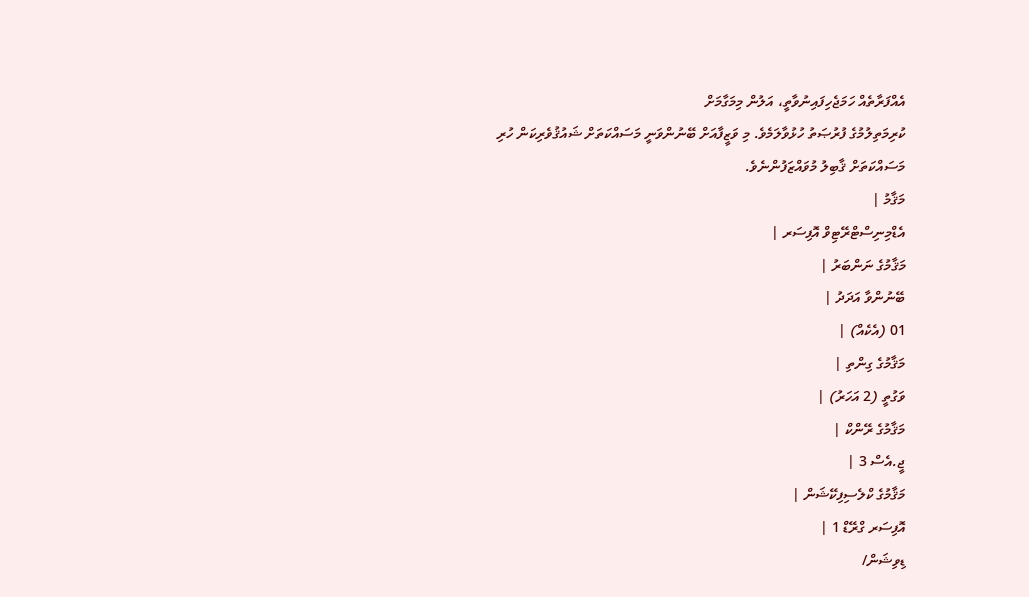އެއްފަރާތެއް ހަމަޖެހިފައިނުވާތީ، އަލުން މިމަގާމަށް
ކުރިމަތިލުމުގެ ފުރުޞަތު ހުޅުވާލަމެވެ. މި ވަޒީފާއަށް ބޭނުންވަނީ މަސައްކަތަށް ޝައުޤުވެރިކަން ހުރި މަސައްކަތަށް ޤާބިލު މުވައްޒަފުންނެވެ.
މަޤާމު |
އެޑްމިނިސްޓްރޭޓިވް އޮފިސަރ |
މަޤާމުގެ ނަންބަރު |
ބޭނުންވާ އަދަދު |
01 (އެކެއް) |
މަޤާމުގެ ގިންތި |
ވަގުތީ (2 އަހަރު) |
މަޤާމުގެ ރޭންކް |
ޖީ.އެސް 3 |
މަޤާމުގެ ކްލެސިފިކޭޝަން |
އޮފިސަރ ގްރޭޑް 1 |
ޑިވިޝަން/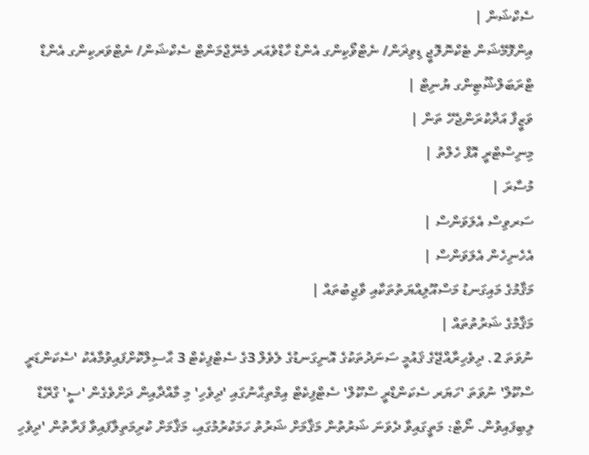ސެކްޝަން |
އިންފޮމޭޝަން ޓެކްނޮލޮޖީ ޑިވިޜަން/ ނެޓްވޯކިންގ އެންޑް ހާޑްވެއަރ މެނޭޖްމަންޓް ސެކްޝަން/ ނެޓްވަރކިންގ އެންޑް ޓްރަބަލްޝޫޓިންގ ޔުނިޓް |
ވަޒީފާ އަދާކުރަންޖެހޭ ތަން |
މިނިސްޓްރީ އޮފް ހެލްތު |
މުސާރަ |
ސަރވިސް އެލަވަންސް |
އެހެނިހެން އެލަވަންސް |
މަޤާމުގެ މައިގަނޑު މަސްއޫލިއްޔަތުތަކާއި ވާޖިބުތައް |
މަޤާމުގެ ޝަރުތުތައް |
ނުވަތަ 2. ދިވެހިރާއްޖޭގެ ޤައުމީ ސަނަދުތަކުގެ އޮނިގަނޑުގެ ލެވެލް 3ގެ ސެޓްފިކެޓް 3 ޙާސިލްކޮށްފައިވުމާއެކު 'ސެކަންޑަރީ ސްކޫލް' ނުވަތަ 'ހަޔަރ ސެކަންޑްރީ ސްކޫލް' ސެޓްފިކެޓް އިމްތިޙާނުގައި 'ދިވެހި' މި މާއްދާއިން ދަށްވެގެން 'ސީ' ގްރޭޑް ލިބިފައިވުން. ނޯޓް: މަތީގައިވާ ދެވަނަ ޝަރުތުން މަޤާމަށް ޝަރުތު ހަމަކުރުމުގައި، މަޤާމަށް ކުރިމަތިލާފައިވާ ފަރާތުން 'ދިވެހި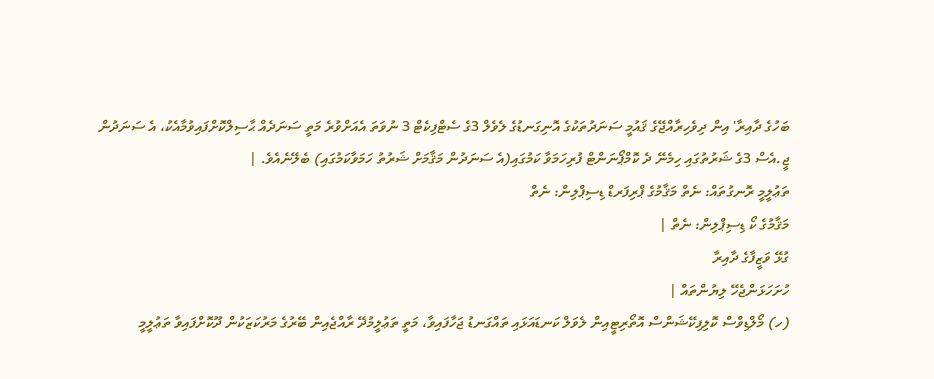ބަހުގެ ދާއިރާ' އިން ދިވެހިރާއްޖޭގެ ޤައުމީ ސަނަދުތަކުގެ އޮނިގަނޑުގެ ލެވެލް 3ގެ ސެޓްފިކެޓް 3 ނުވަތަ އެއަށްވުރެ މަތީ ސަނަދެއް ޙާސިލްކޮށްފައިވުމާއެކު، އެ ސަނަދުން ޖީ.އެސް 3ގެ ޝަރުތުގައި ހިމެނޭ ދެ ކޮމްޕޯނަންޓް ފުރިހަމަވާ ކަމުގައި(އެ ސަނަދުން މަޤާމަށް ޝަރުތު ހަމަވާކަމުގައި) ބެލޭނެއެވެ. |
ތަޢުލީމީ ރޮނގުތައް: ނެތް މަޤާމުގެ ޕްރިފަރޑް ޑިސިޕްލިން: ނެތް
މަޤާމުގެ ކޯ ޑިސިޕްލިން: ނެތް |
ގުޅޭ ވަޒީފާގެ ދާއިރާ
ހުށަހަޅަންޖެހޭ ލިޔުންތައް |
(ހ) މޯލްޑިވްސް ކޮލިފިކޭޝަންސް އޮތޯރިޓީއިން ލެވަލް ކަނޑައަޅައި ތައްގަނޑު ޖަހާފައިވާ، މަތީ ތަޢުލީމުދޭ ރާއްޖެއިން ބޭރުގެ މަރުކަޒަކުން ދޫކޮށްފައިވާ ތަޢުލީމީ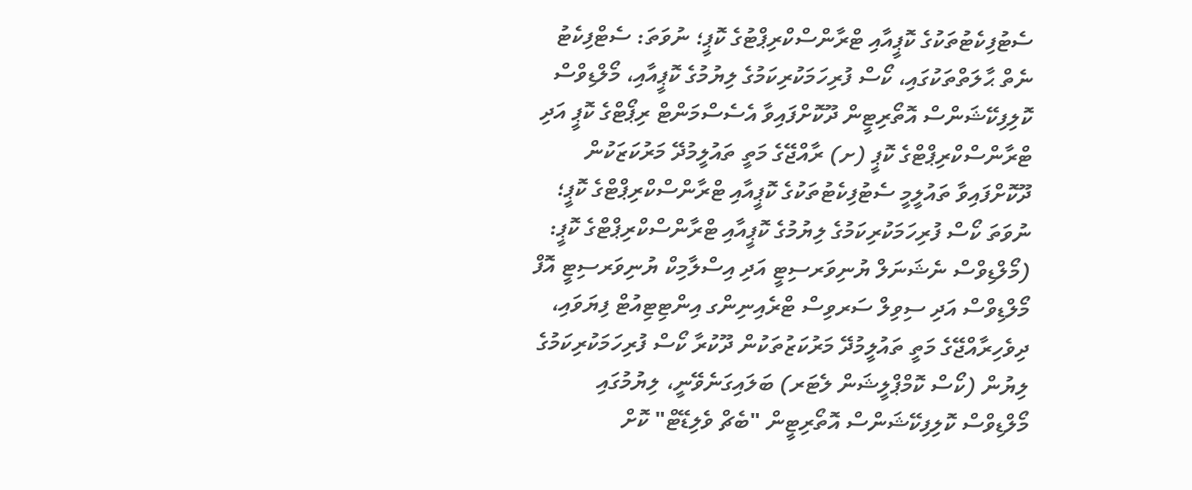ސެޓުފިކެޓުތަކުގެ ކޮޕީއާއި ޓްރާންސްކްރިޕްޓުގެ ކޮޕީ؛ ނުވަތަ: ސެޓްފިކެޓު ނެތް ޙާލަތްތަކުގައި، ކޯސް ފުރިހަމަކުރިކަމުގެ ލިޔުމުގެ ކޮޕީއާއި، މޯލްޑިވްސް ކޮލިފިކޭޝަންސް އޮތޯރިޓީން ދޫކޮށްފައިވާ އެސެސްމަންޓް ރިޕޯޓްގެ ކޮޕީ އަދި ޓްރާންސްކްރިޕްޓްގެ ކޮޕީ (ށ) ރާއްޖޭގެ މަތީ ތައުލީމުދޭ މަރުކަޒަކުން ދޫކޮށްފައިވާ ތައުލީމީ ސެޓުފިކެޓުތަކުގެ ކޮޕީއާއި ޓްރާންސްކްރިޕްޓްގެ ކޮޕީ؛ ނުވަތަ ކޯސް ފުރިހަމަކުރިކަމުގެ ލިޔުމުގެ ކޮޕީއާއި ޓްރާންސްކްރިޕްޓްގެ ކޮޕީ: (މޯލްޑިވްސް ނެޝަނަލް ޔުނިވަރސިޓީ އަދި އިސްލާމިކް ޔުނިވަރސިޓީ އޮފް މޯލްޑިވްސް އަދި ސިވިލް ސަރވިސް ޓްރެއިނިންގ އިންޓިޓިއުޓް ފިޔަވައި، ދިވެހިރާއްޖޭގެ މަތީ ތައުލީމުދޭ މަރުކަޒުތަކުން ދޫކުރާ ކޯސް ފުރިހަމަކުރިކަމުގެ ލިޔުން (ކޯސް ކޮމްޕްލީޝަން ލެޓަރ) ބަލައިގަނެވޭނީ، ލިޔުމުގައި މޯލްޑިވްސް ކޮލިފިކޭޝަންސް އޮތޯރިޓީން "ބެޗް ވެލިޑޭޓް" ކޮށް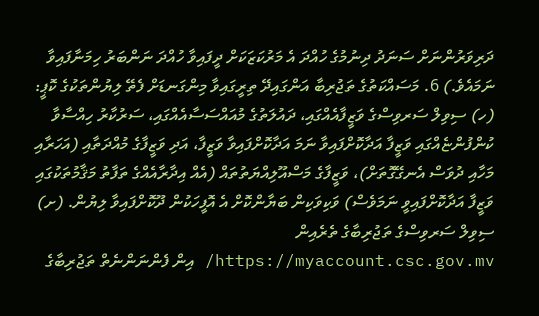ދަރިވަރުންނަށް ސަނަދު ދިނުމުގެ ހުއްދަ އެ މަރުކަޒަކަށް ދީފައިވާ ހުއްދަ ނަންބަރު ހިމަނާފައިވާ ނަމައެވެ.) 6. މަސައްކަތުގެ ތަޖުރިބާ އަންގައިދޭ ތިރީގައިވާ މިންގަނޑަށް ފެތޭ ލިޔުންތަކުގެ ކޮޕީ: (ހ) ސިވިލް ސަރވިސްގެ ވަޒީފާއެއްގައި، ދައުލަތުގެ މުއައްސަސާއެއްގައި، ސަރުކާރު ހިއްސާވާ ކުންފުންޏެއްގައި ވަޒީފާ އަދާކޮށްފައިވާ ނަމަ އަދާކޮށްފައިވާ ވަޒީފާ، އަދި ވަޒީފާގެ މުއްދަތާއި (އަހަރާއި މަހާއި ދުވަސް އެނގޭގޮތަށް)، ވަޒީފާގެ މަސްއޫލިއްޔަތުތައް (އެއް އިދާރާއެއްގެ ތަފާތު މަޤާމުތަކުގައި ވަޒީފާ އަދާކޮށްފައިވީ ނަމަވެސް) ވަކިވަކިން ބަޔާންކޮށް އެ އޮފީހަކުން ދޫކޮށްފައިވާ ލިޔުން. (ށ) ސިވިލް ސަރވިސްގެ ތަޖުރިބާގެ ތެރެއިން https://myaccount.csc.gov.mv/ އިން ފެންނަންނެތް ތަޖުރިބާގެ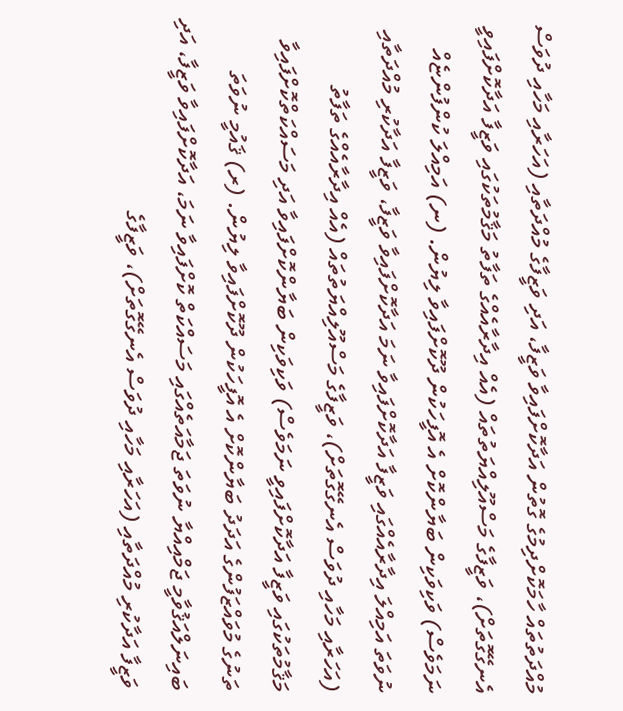މުއްދަތުތައް ހާމަކޮށްދިމުގެ ގޮތުން އަދާކޮށްފައިވާ ވަޒީފާ، އަދި ވަޒީފާގެ މުއްދަތާއި (އަހަރާއި މަހާއި ދުވަސް އެނގޭގޮތަށް)، ވަޒީފާގެ މަސްއޫލިއްޔަތުތައް (އެއް އިދާރާއެއްގެ ތަފާތު މަޤާމުތަކުގައި ވަޒީފާ އަދާކޮށްފައިވީ ނަމަވެސް) ވަކިވަކިން ބަޔާންކޮށް އެ އޮފީހަކުން ދޫކޮށްފައިވާ ލިޔުން. (ނ) އަމިއްލަ ކުންފުންޏެއް ނުވަތަ އަމިއްލަ އިދާރާއެއްގައި ވަޒީފާ އަދާކޮށްފައިވާ ނަމަ އަދާކޮށްފައިވާ ވަޒީފާ، ވަޒީފާ އަދާކުރި މުއްދަތާއި (އަހަރާއި މަހާއި ދުވަސް އެނގޭގޮތަށް)، ވަޒީފާގެ މަސްއޫލިއްޔަތުތައް (އެއް އިދާރާއެއްގެ ތަފާތު މަޤާމުތަކުގައި ވަޒީފާ އަދާކޮށްފައިވީ ނަމަވެސް) ވަކިވަކިން ބަޔާންކޮށްފައިވާ އަދި މަސައްކަތްކޮށްފައިވާ ތަނުގެ މުވައްޒަފުންގެ އަދަދު ބަޔާންކޮށް އެ އޮފީހަކުން ދޫކޮށްފައިވާ ލިޔުން. (ރ) ޤައުމީ ނުވަތަ ބައިނަލްއަޤުވާމީ ޖަމްއިއްޔާ ނުވަތަ ޖަމާއަތެއްގައި މަސައްކަތް ކޮށްފައިވާ ނަމަ، އަދާކޮށްފައިވާ ވަޒީފާ، އަދި ވަޒީފާ އަދާކުރި މުއްދަތާއި (އަހަރާއި މަހާއި ދުވަސް އެނގޭގޮތަށް)، ވަޒީފާގެ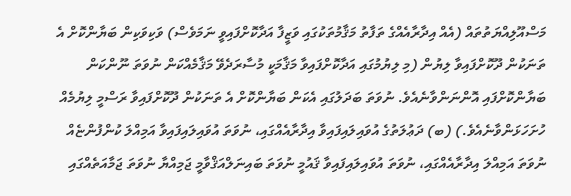މަސްއޫލިއްޔަތުތައް (އެއް އިދާރާއެއްގެ ތަފާތު މަޤާމުތަކުގައި ވަޒީފާ އަދާކޮށްފައިވީ ނަމަވެސް) ވަކިވަކިން ބަޔާންކޮށް އެ ތަނަކުން ދޫކޮށްފައިވާ ލިޔުން (މި ލިޔުމުގައި އަދާކޮށްފައިވާ މަޤާމަކީ މުސާރަދެވޭ މަޤާމެއްކަން ނުވަތަ ނޫންކަން ބަޔާންކޮށްފައި އޮންނަންވާނެއެވެ. ނުވަތަ ބަދަލުގައި އެކަން ބަޔާންކޮށް އެ ތަނަކުން ދޫކޮށްފައިވާ ރަސްމީ ލިޔުމެއް ހުށަހަޅަންވާނެއެވެ.) (ބ) ދަޢުލަތުގެ އުވައިލައިފައިވާ އިދާރާއެއްގައި، ނުވަތަ އުވައިލައިފައިވާ އަމިއްލަ ކުންފުންޏެއް ނުވަތަ އަމިއްލަ އިދާރާއެއްގައި، ނުވަތަ އުވައިލައިފައިވާ ޤައުމީ ނުވަތަ ބައިނަލްއަޤްވާމީ ޖަމިއްޔާ ނުވަތަ ޖަމާއަތެއްގައި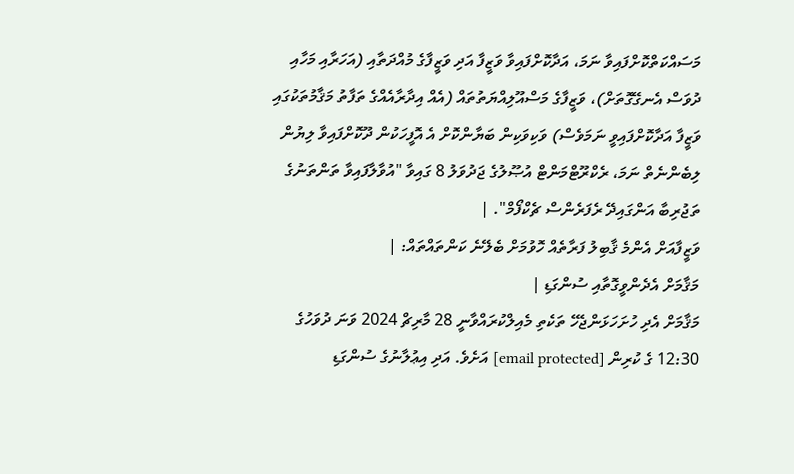މަސައްކަތްކޮށްފައިވާ ނަމަ، އަދާކޮށްފައިވާ ވަޒީފާ އަދި ވަޒީފާގެ މުއްދަތާއި (އަހަރާއި މަހާއި ދުވަސް އެނގޭގޮތަށް)، ވަޒީފާގެ މަސްއޫލިއްޔަތުތައް (އެއް އިދާރާއެއްގެ ތަފާތު މަޤާމުތަކުގައި ވަޒީފާ އަދާކޮށްފައިވީ ނަމަވެސް) ވަކިވަކިން ބަޔާންކޮށް އެ އޮފީހަކުން ދޫކޮށްފައިވާ ލިޔުން ލިބެންނެތް ނަމަ، ރެކްރޫޓްމަންޓް އުޞޫލުގެ ޖަދުވަލު 8 ގައިވާ "އުވާލާފައިވާ ތަންތަނުގެ ތަޖުރިބާ އަންގައިދޭ ރެފަރެންސް ޗެކްފޯމް". |
ވަޒީފާއަށް އެންމެ ޤާބިލު ފަރާތެއް ހޮވުމަށް ބެލޭނެ ކަންތައްތައް: |
މަޤާމަށް އެދެންވީގޮތާއި ސުންގަޑި |
މަޤާމަށް އެދި ހުށަހަޅަންޖެހޭ ތަކެތި މެއިލްކުރައްވާނީ 28 މާރިޗް 2024 ވަނަ ދުވަހުގެ 12:30 ގެ ކުރިން [email protected] އަށެވެ. އަދި އިޢުލާނުގެ ސުންގަޑި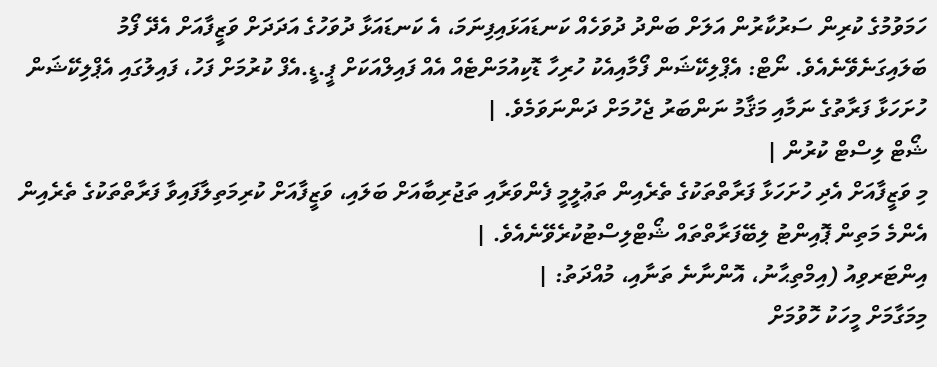ހަމަވުމުގެ ކުރިން ސަރުކާރުން އަލަށް ބަންދު ދުވަހެއް ކަނޑައަޅައިފިނަމަ، އެ ކަނޑައަޅާ ދުވަހުގެ އަދަދަށް ވަޒީފާއަށް އެދޭ ފޯމު ބަލައިގަނެވޭނެއެވެ. ނޯޓް: އެޕްލިކޭޝަން ފޯމާއިއެކު ހުރިހާ ޑޮކިއުމަންޓެއް އެއް ފައިލްއަކަށް ޕީ.ޑީ.އެފް ކުރުމަށް ފަހު، ފައިލުގައި އެޕްލިކޭޝަން ހުށަހަޅާ ފަރާތުގެ ނަމާއި މަޤާމު ނަންބަރު ޖެހުމަށް ދަންނަވަމެވެ. |
ޝޯޓް ލިސްޓް ކުރުން |
މި ވަޒީފާއަށް އެދި ހުށަހަޅާ ފަރާތްތަކުގެ ތެރެއިން ތަޢުލީމީ ފެންވަރާއި ތަޖުރިބާއަށް ބަލައި، ވަޒީފާއަށް ކުރިމަތިލާފައިވާ ފަރާތްތަކުގެ ތެރެއިން އެންމެ މަތިން ޕޮއިންޓު ލިބޭފަރާތްތައް ޝޯޓްލިސްޓުކުރެވޭނެއެވެ. |
އިންޓަރވިއު (އިމްތިޙާނު، އޮންނާނެ ތަނާއި، މުއްދަތު: |
މިމަގާމަށް މީހަކު ހޮވުމަށް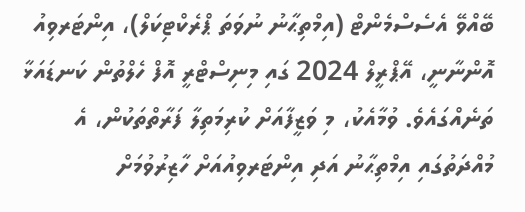ބޭއްވޭ އެސެސްމެންޓް (އިމްތިޙާނު ނުވަތަ ޕްރެކްޓިކަލް)، އިންޓަރވިއު އޮންނާނީ، އޭޕްރީލް 2024 ގައި މިނިސްޓްރީ އޮފް ހެލްތުން ކަނޑައަޅާ ތަނެއްގައެވެ. ވުމާއެކު، މި ވަޒީފާއަށް ކުރިމަތިލާ ފަރާތްތަކުން، އެ މުއްދަތުގައި އިމްތިޙާނު އަދި އިންޓަރވިއުއަށް ހާޒިރުވުމަށް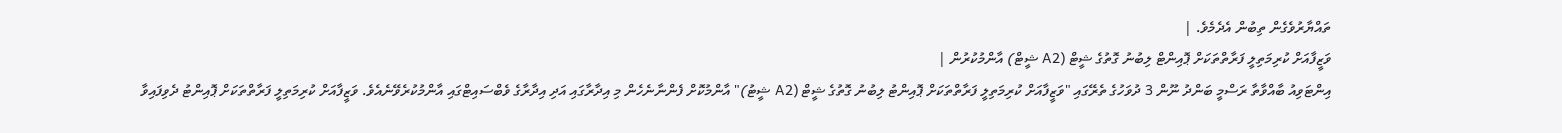ތައްޔާރުވެގެން ތިބުން އެދެމެވެ. |
ވަޒީފާއަށް ކުރިމަތިލީ ފަރާތްތަކަށް ޕޮއިންޓް ލިބުނު ގޮތުގެ ޝީޓް (A2 ޝީޓް) އާންމުކުރުން |
އިންޓަވިއު ބާއްވާތާ ރަސްމީ ބަންދު ނޫން 3 ދުވަހުގެ ތެރޭގައި "ވަޒީފާއަށް ކުރިމަތިލީ ފަރާތްތަކަށް ޕޮއިންޓު ލިބުނު ގޮތުގެ ޝީޓް (A2 ޝީޓު)" އާންމުކޮށް ފެންނާނެހެން މި އިދާރާގައި އަދި އިދާރާގެ ވެބްސައިޓްގައި އާންމުކުރެވޭނެއެވެ. ވަޒީފާއަށް ކުރިމަތިލީ ފަރާތްތަކަށް ޕޮއިންޓު ދެވިފައިވާ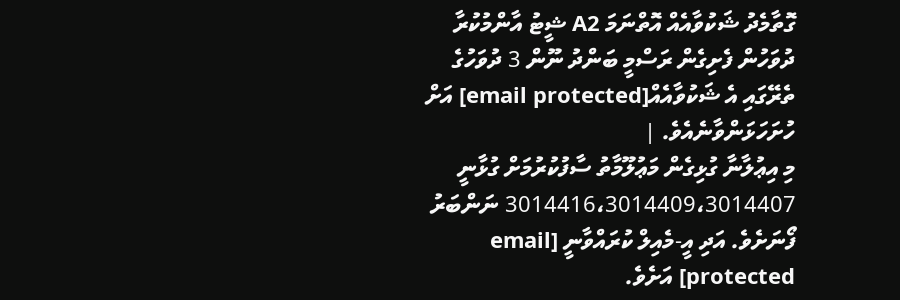ގޮތާމެދު ޝަކުވާއެއް އޮތްނަމަ A2 ޝީޓު އާންމުކުރާ ދުވަހުން ފެށިގެން ރަސްމީ ބަންދު ނޫން 3 ދުވަހުގެ ތެރޭގައި އެ ޝަކުވާއެއް[email protected] އަށް ހުށަހަޅަންވާނެއެވެ. |
މި އިޢުލާނާ ގުޅިގެން މަޢުލޫމާތު ސާފުކުރުމަށް ގުޅާނީ 3014416،3014409،3014407 ނަންބަރު ފޯނަށެވެ. އަދި އީ-މެއިލް ކުރައްވާނީ [email protected] އަށެވެ.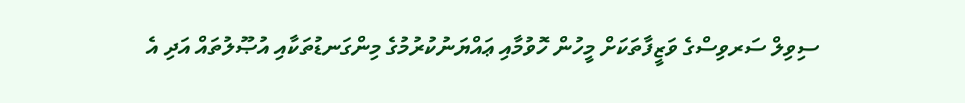ސިވިލް ސަރވިސްގެ ވަޒީފާތަކަށް މީހުން ހޮވުމާއި ޢައްޔަނުކުރުމުގެ މިންގަނޑުތަކާއި އުޞޫލުތައް އަދި އެ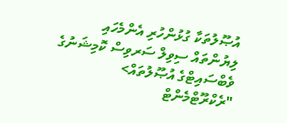އުޞޫލުތަކާ ގުޅުންހުރި އެންމެހައި ލިޔުންތައް ސިވިލް ސަރވިސް ކޮމިޝަނުގެ ވެބްސައިޓްގެ އުޞޫލުތައް> "ރެކްރޫޓްމެންޓް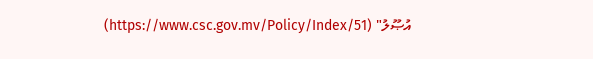އުޞޫލު" (https://www.csc.gov.mv/Policy/Index/51)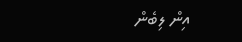އިން ލިބެން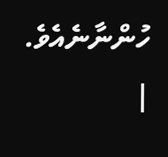ހުންނާނެއެވެ. |